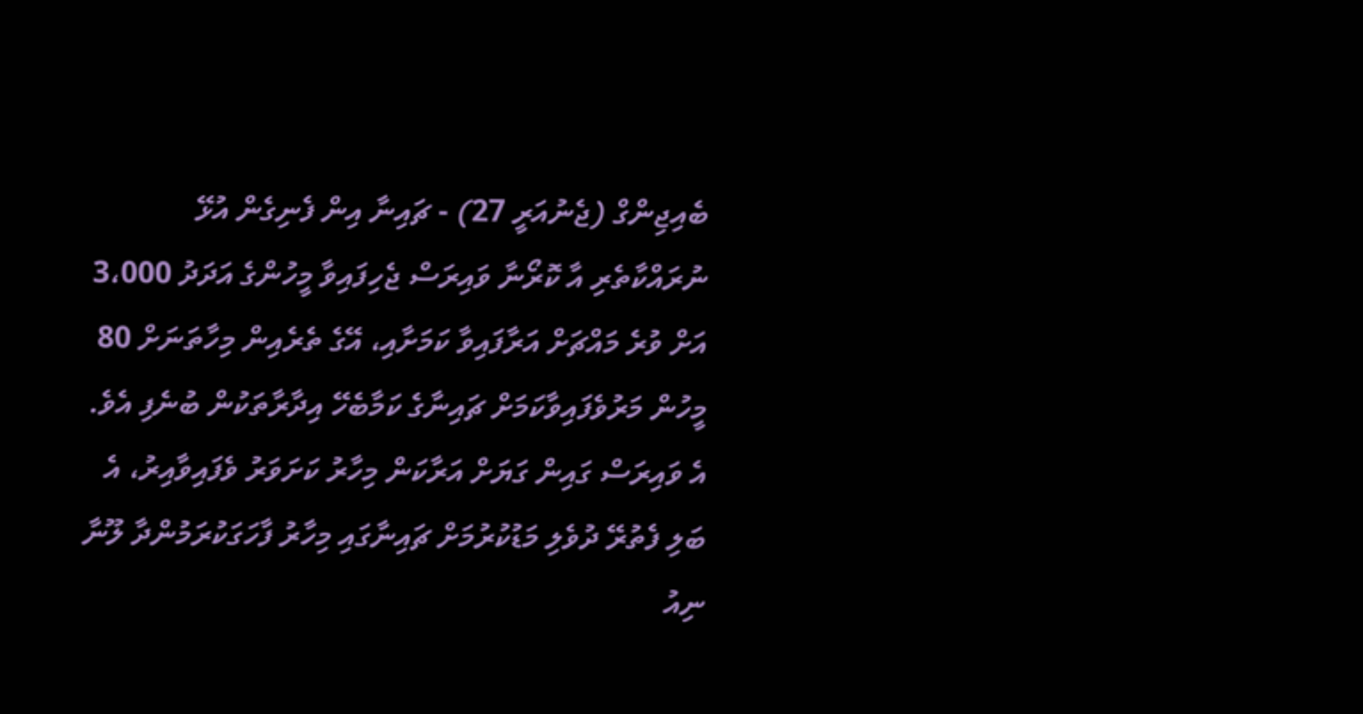ބެއިޖިންގް (ޖެނުއަރީ 27) - ޗައިނާ އިން ފެނިގެން އުޅޭ ނުރައްކާތެރި އާ ކޮރޯނާ ވައިރަސް ޖެހިފައިވާ މީހުންގެ އަދަދު 3،000 އަށް ވުރެ މައްޗަށް އަރާފައިވާ ކަމަށާއި، އޭގެ ތެރެއިން މިހާތަނަށް 80 މީހުން މަރުވެފައިވާކަމަށް ޗައިނާގެ ކަމާބެހޭ އިދާރާތަކުން ބުނެފި އެވެ.
އެ ވައިރަސް ގައިން ގަޔަށް އަރާކަން މިހާރު ކަށަވަރު ވެފައިވާއިރު، އެ ބަލި ފެތުރޭ ދުވެލި މަޑުކުރުމަށް ޗައިނާގައި މިހާރު ފާހަގަކުރަމުންދާ ލޫނާ ނިއު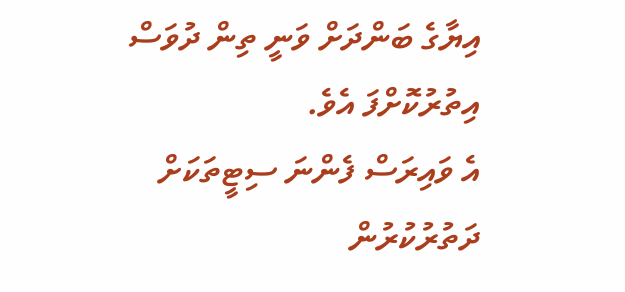އިޔާގެ ބަންދަށް ވަނީ ތިން ދުވަސް އިތުރުކޮށްފަ އެވެ.
އެ ވައިރަސް ފެންނަ ސިޓީތަކަށް ދަތުރުކުރުން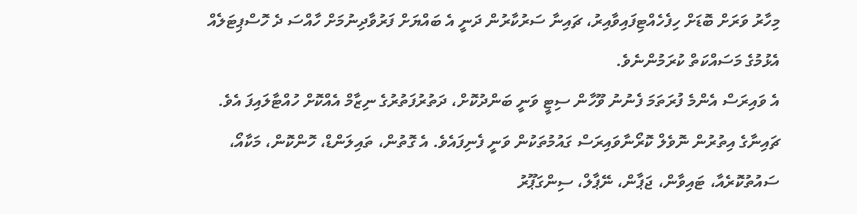މިހާރު ވަރަށް ބޮޑަށް ހިފެހެއްޓިފައިވާއިރު، ޗައިނާ ސަރުކާރުން ދަނީ އެ ބައްޔަށް ފަރުވާދިނުމަށް ހާއްސަ ދެ ހޮސްޕިޓަލެއް އެޅުމުގެ މަސައްކަތް ކުރަމުންނެވެ.
އެ ވައިރަސް އެންމެ ފުރަތަމަ ފެނުނު ވޫހާން ސިޓީ ވަނީ ބަންދުކޮށް، ދަތުރުފަތުރުގެ ނިޒާމް އެއްކޮށް ހުއްޓާލައިފަ އެވެ.
ޗައިނާގެ އިތުރުން ނޮވެލް ކޮރޯނާވައިރަސް ގައުމުތަކުން ވަނީ ފެނިފައެވެ. އެ ގޮތުން، ތައިލަންޑް، ހޮންކޮން، މަކާއޯ، ސައުތުކޮރެއާ، ޓައިވާން، ޖަޕާން، ނޭޕާލް، ސިންގަޕޫރު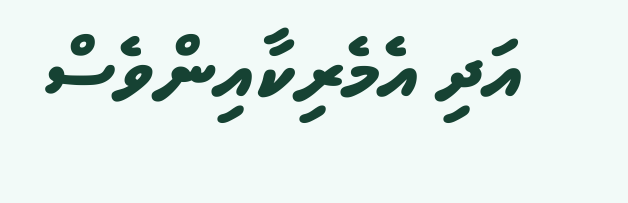އަދި އެމެރިކާއިންވެސް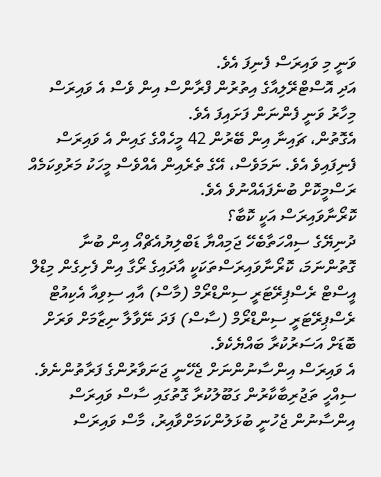ވަނީ މި ވައިރަސް ފެނިފަ އެވެ.
އަދި އޮސްޓްރޭލިއާގެ އިތުރުން ފްރާންސް އިން ވެސް އެ ވައިރަސް މިހާރު ވަނީ ފެންނަން ފަށައިފަ އެވެ.
އެގޮތުން، ޗައިނާ އިން ބޭރުން 42 މީހެއްގެ ގައިން އެ ވައިރަސް ފެނިފައިވެ އެވެ. ނަމަވެސް، އޭގެ ތެރެއިން އެއްވެސް މީހަކު މަރުވިކަމެއް ރަސްމީކޮށް ބުނެފައެއްނުވެ އެވެ.
ކޮރޯނާވައިރަސް އަކީ ކޮބާ؟
ދުނިޔޭގެ ސިއްހަތާބެހޭ ޖަމިއްޔާ ޑަބްލިޔުއެޗްއޯ އިން ބުނާ ގޮތުންނަމަ، ކޮރޯނާވައިރަސްތަކަކީ އާދައިގެ ރޯގާ އިން ފެށިގެން މިޑްލް އީސްޓް ރެސްޕިރޭޓަރީ ސިންޑްރޯމް (މާސް) އާއި ސިވިއާ އެކިއުޓް ރެސްޕިރޭޓަރީ ސިންޑްރޯމް (ސާސް) ފަދަ ނޭވާލާ ނިޒާމަށް ވަރަށް ބޮޑަށް އަސަރުކުރާ ބައްޔެކެވެ.
އެ ވައިރަސް އިންސާނުންނަށް ޖެހޭނީ ޖަނަވާރުންގެ ފަރާތުންނެވެ. ސިއްހީ ތަޖުރިބާކާރުން ގަބޫލުކުރާ ގޮތުގައި ސާސް ވައިރަސް އިންސާނުން ޖެހުނީ ބުޅަލުންކަމަށްވާއިރު، މާސް ވައިރަސް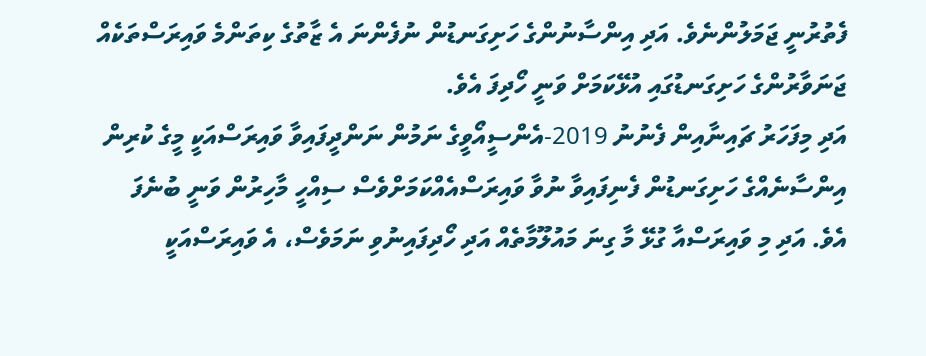ފެތުރުނީ ޖަމަލުންނެވެ. އަދި އިންސާނުންގެ ހަށިގަނޑުން ނުފެންނަ އެ ޒާތުގެ ކިތަންމެ ވައިރަސްތަކެއް ޖަނަވާރުންގެ ހަށިގަނޑުގައި އުޅޭކަމަށް ވަނީ ހޯދިފަ އެވެ.
އަދި މިފަހަރު ޗައިނާއިން ފެނުނު 2019-އެންސީއޯވީގެ ނަމުން ނަންދީފައިވާ ވައިރަސްއަކީ މީގެ ކުރިން އިންސާނެއްގެ ހަށިގަނޑުން ފެނިފައިވާ ނުވާ ވައިރަސްއެއްކަމަށްވެސް ސިއްހީ މާހިރުން ވަނީ ބުނެފަ އެވެ. އަދި މި ވައިރަސްއާ ގުޅޭ މާ ގިނަ މައުލޫމާތެއް އަދި ހޯދިފައިނުވި ނަމަވެސް، އެ ވައިރަސްއަކީ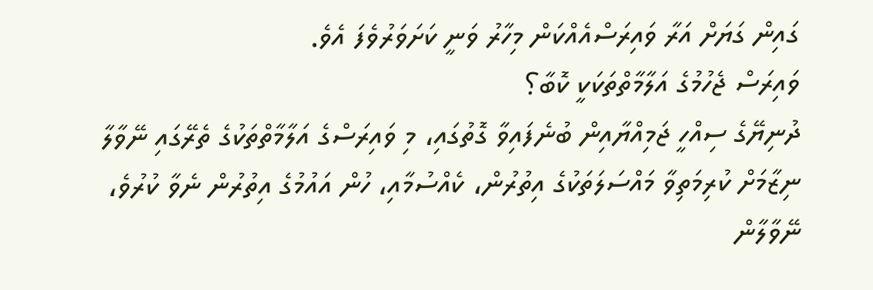ގައިން ގަޔަށް އަރާ ވައިރަސްއެއްކަން މިހާރު ވަނީ ކަށަވަރުވެފަ އެވެ.
ވައިރަސް ޖެހުމުގެ އަލާމާތްތަކަކީ ކޮބާ؟
ދުނިޔޭގެ ސިއްހީ ޖަމިއްޔާއިން ބުނެފައިވާ ގޮތުގައި، މި ވައިރަސްގެ އަލާމާތްތަކުގެ ތެރޭގައި ނޭވާލާ ނިޒާމަށް ކުރިމަތިވާ މައްސަލަތަކުގެ އިތުރުން، ކެއްސުމާއި، ހުން އައުމުގެ އިތުރުން ނެވާ ކުރުވެ، ނޭވާލާން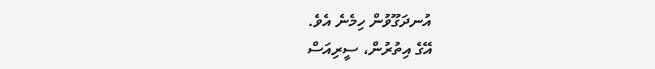އުނދަގޫވުން ހިމެނެ އެވެ.
އޭގެ އިތުރުން، ސީރިއަސް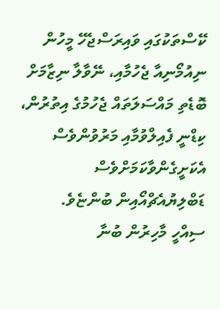ކޭސްތަކުގައި ވައިރަސްޖެހޭ މީހުން ނިއުމޯނިއާ ޖެހުމާއި، ނޭވާލާ ނިޒާމަށް ބޮޑެތި މައްސަލަތައް ޖެހުމުގެ އިތުރުން، ކިޑްނީ ފެއިލްވުމާއި މަރުވުންވެސް އެކަށީގެންވާކަމަށްވެސް ޑަބްލިޔުއެޗްއޯއިން ބުންޏެވެ.
ސިއްހީ މާހިރުން ބުނާ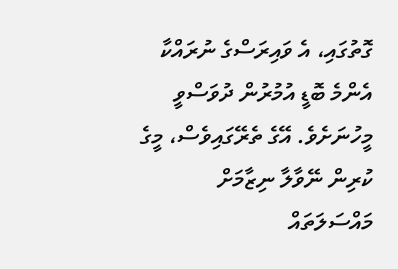ގޮތުގައި، އެ ވައިރަސްގެ ނުރައްކާ އެންމެ ބޮޑީ އުމުރުން ދުވަސްވީ މީހުނަށެވެ. އޭގެ ތެރޭގައިވެސް، މީގެ ކުރިން ނޭވާލާ ނިޒާމަށް މައްސަލަތައް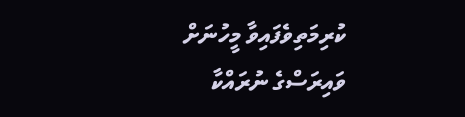ކުރިމަތިވެފައިވާ މީހުނަށް ވައިރަސްގެ ނުރައްކާ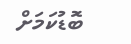ބޮޑުކަމަށް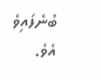ބުނެފައިވެ އެވެ.